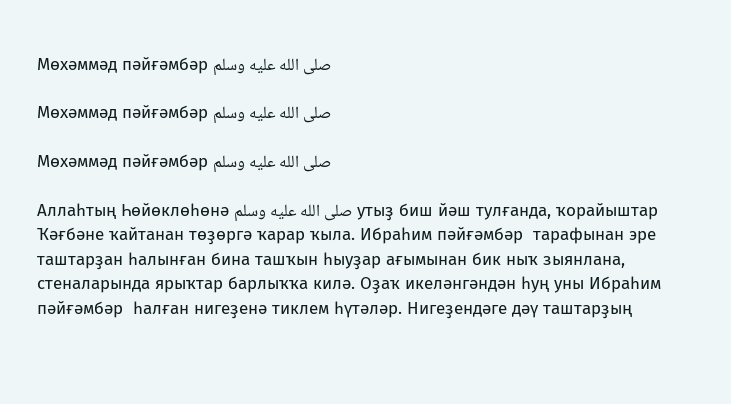Мөхәммәд пәйғәмбәр صلى الله عليه وسلم

Мөхәммәд пәйғәмбәр صلى الله عليه وسلم

Мөхәммәд пәйғәмбәр صلى الله عليه وسلم

Аллаһтың Һөйөклөһөнә صلى الله عليه وسلم утыҙ биш йәш тулғанда, ҡорайыштар Ҡәғбәне ҡайтанан төҙөргә ҡарар ҡыла. Ибраһим пәйғәмбәр  тарафынан эре таштарҙан һалынған бина ташҡын һыуҙар ағымынан бик ныҡ зыянлана, стеналарында ярыҡтар барлыҡҡа килә. Оҙаҡ икеләнгәндән һуң уны Ибраһим пәйғәмбәр  һалған нигеҙенә тиклем һүтәләр. Нигеҙендәге дәү таштарҙың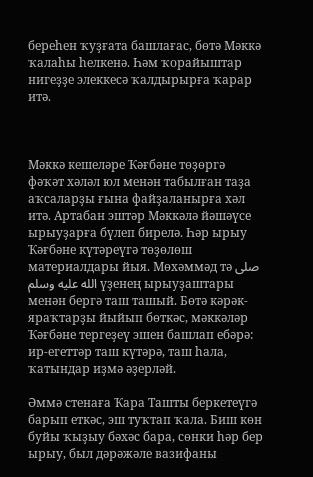береһен ҡуҙғата башлағас, бөтә Мәккә ҡалаһы һелкенә. Һәм ҡорайыштар нигеҙҙе элеккесә ҡалдырырға ҡарар итә.



Мәккә кешеләре Ҡәғбәне төҙөргә фәҡәт хәләл юл менән табылған таҙа аҡсаларҙы ғына файҙаланырға хәл итә. Артабан эштәр Мәккәлә йәшәүсе ырыуҙарға бүлеп бирелә. Һәр ырыу Ҡәғбәне күтәреүгә төҙөлөш материалдары йыя. Мөхәммәд тә صلى الله عليه وسلم үҙенең ырыуҙаштары менән бергә таш ташый. Бөтә кәрәк-яраҡтарҙы йыйып бөткәс, мәккәләр Ҡәғбәне тергеҙеү эшен башлап ебәрә: ир-егеттәр таш күтәрә, таш һала, ҡатындар иҙмә әҙерләй.

Әммә стенаға Ҡара Ташты беркетеүгә барып еткәс, эш туҡтап ҡала. Биш көн буйы ҡыҙыу бәхәс бара, сөнки һәр бер ырыу, был дәрәжәле вазифаны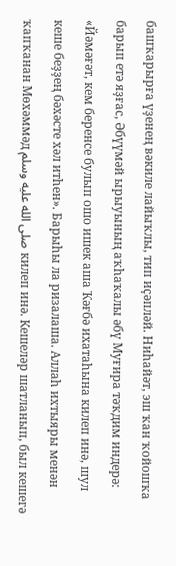башҡарырға үҙенең вәкиле лайыҡлы, тип иҫәпләй. Ниһайәт, эш ҡан ҡойошҡа барып етә яҙғас, Әбүүмәй ырыуының аҡһаҡалы әбү Муғира тәҡдим индерә: «Йәмәғәт, кем беренсе булып ошо ишек аша Ҡәғбә ихатаһына килеп инә, шул кеше беҙҙең бәхәсте хәл итһен». Барыһы ла ризалаша. Аллаһ ихтыяры менән ҡапҡанан Мөхәммәд صلى الله عليه وسلم килеп инә. Кешеләр шатланып, был кешегә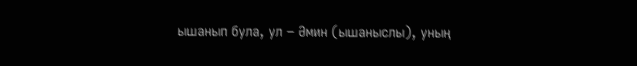ышанып була, ул − Әмин (ышаныслы), уның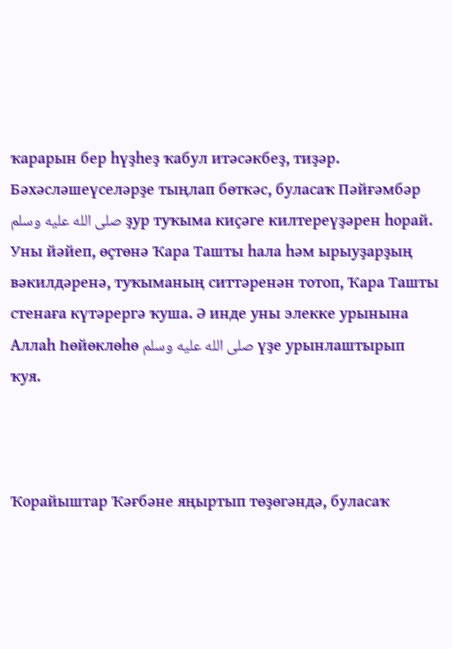ҡарарын бер һүҙһеҙ ҡабул итәсәкбеҙ, тиҙәр. Бәхәсләшеүселәрҙе тыңлап бөткәс, буласаҡ Пәйғәмбәр صلى الله عليه وسلم ҙур туҡыма киҫәге килтереүҙәрен һорай. Уны йәйеп, өҫтөнә Ҡара Ташты һала һәм ырыуҙарҙың вәкилдәренә, туҡыманың ситтәренән тотоп, Ҡара Ташты стенаға күтәрергә ҡуша. Ә инде уны элекке урынына Аллаһ Һөйөклөһө صلى الله عليه وسلم үҙе урынлаштырып ҡуя.



Ҡорайыштар Ҡәғбәне яңыртып төҙөгәндә, буласаҡ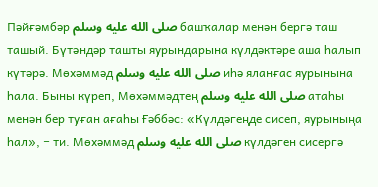Пәйғәмбәр صلى الله عليه وسلم башҡалар менән бергә таш ташый. Бүтәндәр ташты яурындарына күлдәктәре аша һалып күтәрә. Мөхәммәд صلى الله عليه وسلم иһә яланғас яурынына һала. Быны күреп, Мөхәммәдтең صلى الله عليه وسلم атаһы менән бер туған ағаһы Ғәббәс: «Күлдәгеңде сисеп, яурыныңа һал», − ти. Мөхәммәд صلى الله عليه وسلم күлдәген сисергә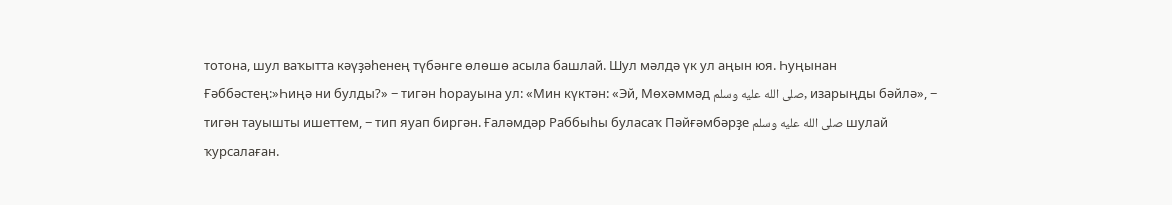тотона, шул ваҡытта кәүҙәһенең түбәнге өлөшө асыла башлай. Шул мәлдә үк ул аңын юя. Һуңынан Ғәббәстең:»Һиңә ни булды?» − тигән һорауына ул: «Мин күктән: «Эй, Мөхәммәд صلى الله عليه وسلم, изарыңды бәйлә», − тигән тауышты ишеттем, − тип яуап биргән. Ғаләмдәр Раббыһы буласаҡ Пәйғәмбәрҙе صلى الله عليه وسلم шулай ҡурсалаған.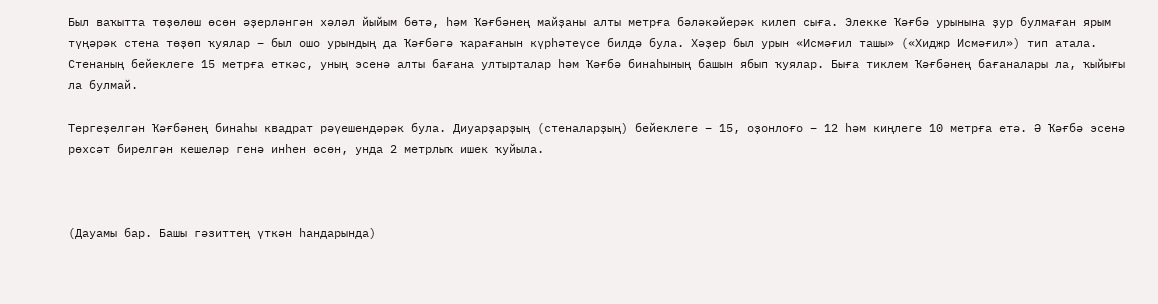Был ваҡытта төҙөлөш өсөн әҙерләнгән хәләл йыйым бөтә, һәм Ҡәғбәнең майҙаны алты метрға бәләкәйерәк килеп сыға. Элекке Ҡәғбә урынына ҙур булмаған ярым түңәрәк стена төҙөп ҡуялар − был ошо урындың да Ҡәғбәгә ҡарағанын күрһәтеүсе билдә була. Хәҙер был урын «Исмәғил ташы» («Хиджр Исмәғил») тип атала. Стенаның бейеклеге 15 метрға еткәс, уның эсенә алты бағана ултырталар һәм Ҡәғбә бинаһының башын ябып ҡуялар. Быға тиклем Ҡәғбәнең бағаналары ла, ҡыйығы ла булмай.

Тергеҙелгән Ҡәғбәнең бинаһы квадрат рәүешендәрәк була. Диуарҙарҙың (стеналарҙың) бейеклеге − 15, оҙонлоғо − 12 һәм киңлеге 10 метрға етә. Ә Ҡәғбә эсенә рөхсәт бирелгән кешеләр генә инһен өсөн, унда 2 метрлыҡ ишек ҡуйыла.



(Дауамы бар. Башы гәзиттең үткән һандарында)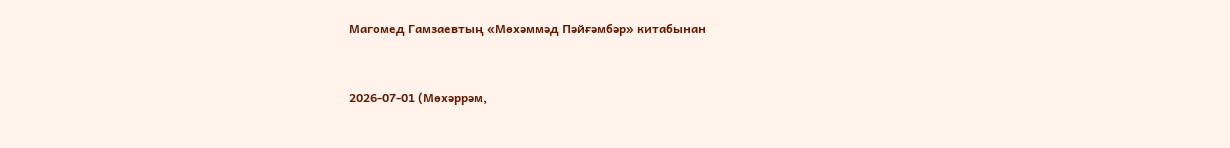Магомед Гамзаевтың «Мөхәммәд Пәйғәмбәр» китабынан



2026-07-01 (Мөхәррәм,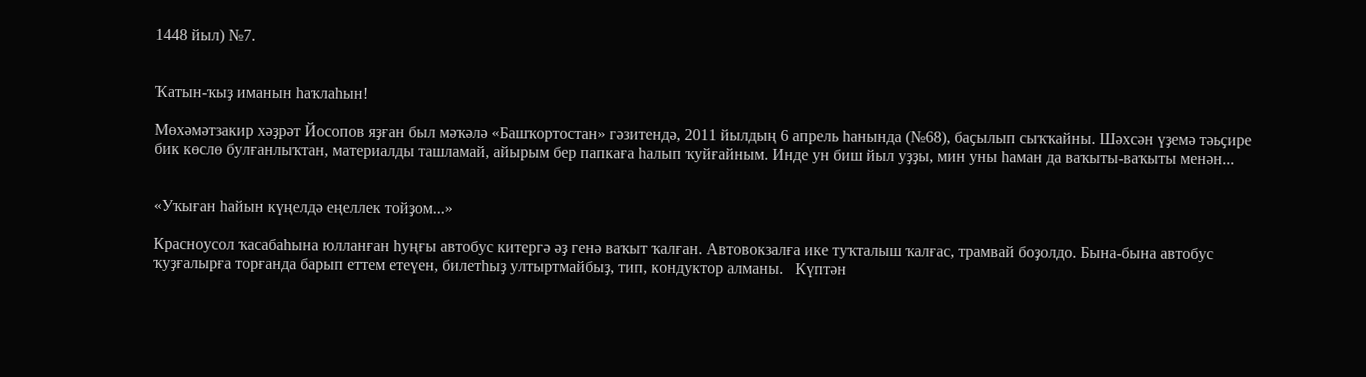1448 йыл) №7.


Ҡатын-ҡыҙ иманын һаҡлаһын!

Мөхәмәтзакир хәҙрәт Йосопов яҙған был мәҡәлә «Башҡортостан» гәзитендә, 2011 йылдың 6 апрель һанында (№68), баҫылып сыҡҡайны. Шәхсән үҙемә тәьҫире бик көслө булғанлыҡтан, материалды ташламай, айырым бер папкаға һалып ҡуйғайным. Инде ун биш йыл уҙҙы, мин уны һаман да ваҡыты-ваҡыты менән...


«Уҡыған һайын күңелдә еңеллек тойҙом...»

Красноусол ҡасабаһына юлланған һуңғы автобус китергә әҙ генә ваҡыт ҡалған. Автовокзалға ике туҡталыш ҡалғас, трамвай боҙолдо. Бына-бына автобус ҡуҙғалырға торғанда барып еттем етеүен, билетһыҙ ултыртмайбыҙ, тип, кондуктор алманы.   Күптән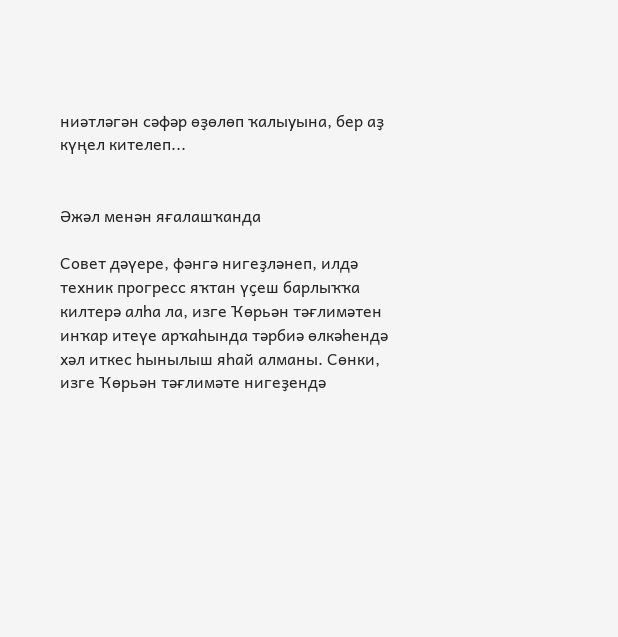ниәтләгән сәфәр өҙөлөп ҡалыуына, бер аҙ күңел кителеп...


Әжәл менән яғалашҡанда

Совет дәүере, фәнгә нигеҙләнеп, илдә техник прогресс яҡтан үҫеш барлыҡҡа килтерә алһа ла, изге Ҡөрьән тәғлимәтен инҡар итеүе арҡаһында тәрбиә өлкәһендә хәл иткес һынылыш яһай алманы. Сөнки, изге Ҡөрьән тәғлимәте нигеҙендә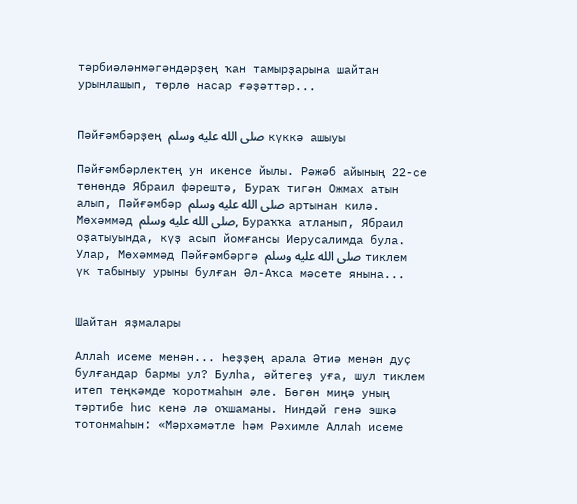тәрбиәләнмәгәндәрҙең ҡан тамырҙарына шайтан урынлашып, төрлө насар ғәҙәттәр...


Пәйғәмбәрҙең صلى الله عليه وسلم күккә ашыуы

Пәйғәмбәрлектең ун икенсе йылы. Рәжәб айының 22-се төнөндә Ябраил фәрештә, Бураҡ тигән Ожмах атын алып, Пәйғәмбәр صلى الله عليه وسلم артынан килә. Мөхәммәд صلى الله عليه وسلم, Бураҡҡа атланып, Ябраил оҙатыуында, күҙ асып йомғансы Иерусалимда була. Улар, Мөхәммәд Пәйғәмбәргә صلى الله عليه وسلم тиклем үк табыныу урыны булған Әл-Аҡса мәсете янына...


Шайтан яҙмалары

Аллаһ исеме менән... Һеҙҙең арала Әтиә менән дуҫ булғандар бармы ул? Булһа, әйтегеҙ уға, шул тиклем итеп теңкәмде ҡоротмаһын әле. Бөгөн миңә уның тәртибе һис кенә лә оҡшаманы. Ниндәй генә эшкә тотонмаһын: «Мәрхәмәтле һәм Рәхимле Аллаһ исеме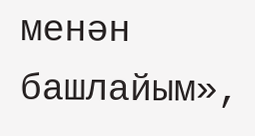менән башлайым»,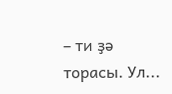– ти ҙә торасы. Ул...